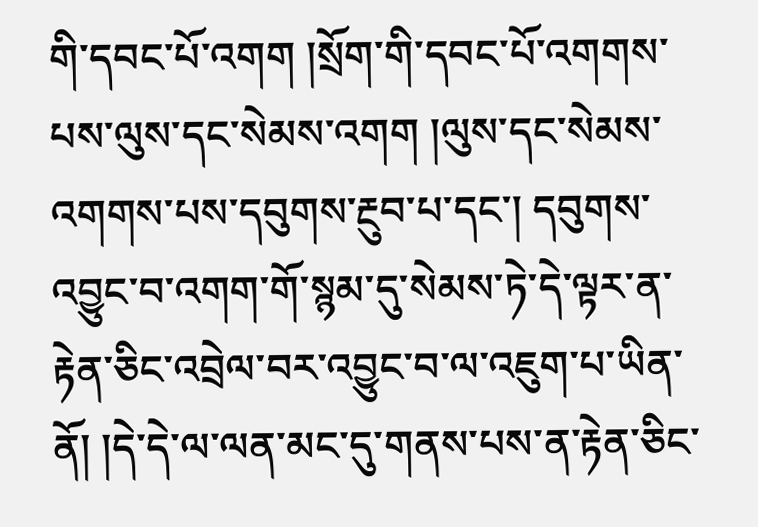གི་དབང་པོ་འགག །སྲོག་གི་དབང་པོ་འགགས་པས་ལུས་དང་སེམས་འགག །ལུས་དང་སེམས་འགགས་པས་དབུགས་རྔུབ་པ་དང་། དབུགས་འབྱུང་བ་འགག་གོ་སྙམ་དུ་སེམས་ཏེ་དེ་ལྟར་ན་རྟེན་ཅིང་འབྲེལ་བར་འབྱུང་བ་ལ་འཇུག་པ་ཡིན་ནོ། །དེ་དེ་ལ་ལན་མང་དུ་གནས་པས་ན་རྟེན་ཅིང་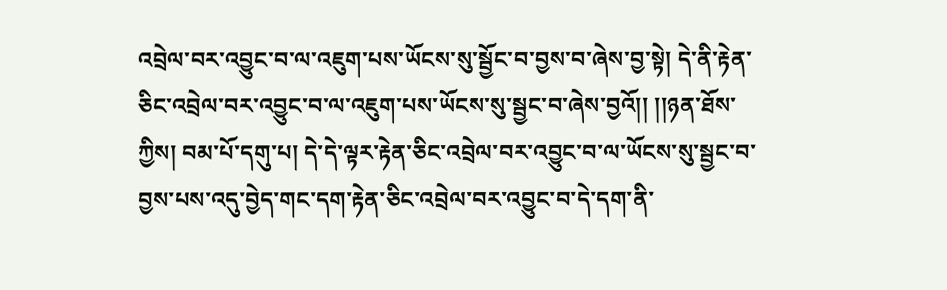འབྲེལ་བར་འབྱུང་བ་ལ་འཇུག་པས་ཡོངས་སུ་སྦྱོང་བ་བྱས་བ་ཞེས་བྱ་སྟེ། དེ་ནི་རྟེན་ཅིང་འབྲེལ་བར་འབྱུང་བ་ལ་འཇུག་པས་ཡོངས་སུ་སྦྱང་བ་ཞེས་བྱའོ།། །།ཉན་ཐོས་ཀྱིས། བམ་པོ་དགུ་པ། དེ་དེ་ལྟར་རྟེན་ཅིང་འབྲེལ་བར་འབྱུང་བ་ལ་ཡོངས་སུ་སྦྱང་བ་བྱས་པས་འདུ་བྱེད་གང་དག་རྟེན་ཅིང་འབྲེལ་བར་འབྱུང་བ་དེ་དག་ནི་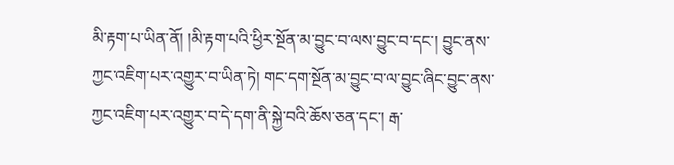མི་རྟག་པ་ཡིན་ནོ། །མི་རྟག་པའི་ཕྱིར་སྔོན་མ་བྱུང་བ་ལས་བྱུང་བ་དང་། བྱུང་ནས་ཀྱང་འཇིག་པར་འགྱུར་བ་ཡིན་ཏེ། གང་དག་སྔོན་མ་བྱུང་བ་ལ་བྱུང་ཞིང་བྱུང་ནས་ཀྱང་འཇིག་པར་འགྱུར་བ་དེ་དག་ནི་སྐྱེ་བའི་ཆོས་ཅན་དང་། རྒ་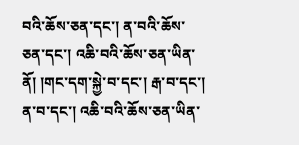བའི་ཆོས་ཅན་དང་། ན་བའི་ཆོས་ཅན་དང་། འཆི་བའི་ཆོས་ཅན་ཡིན་ནོ། །གང་དག་སྐྱེ་བ་དང་། རྒ་བ་དང་། ན་བ་དང་། འཆི་བའི་ཆོས་ཅན་ཡིན་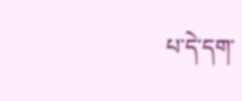པ་དེ་དག་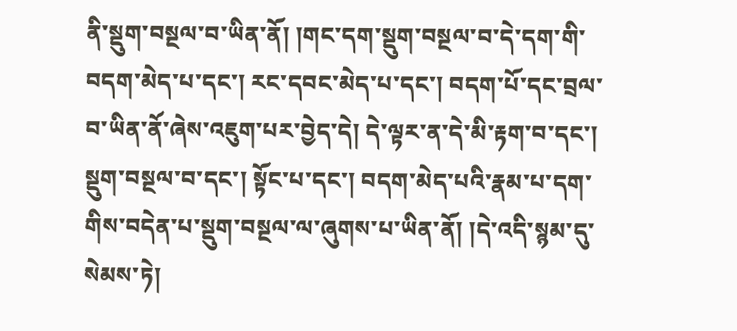ནི་སྡུག་བསྔལ་བ་ཡིན་ནོ། །གང་དག་སྡུག་བསྔལ་བ་དེ་དག་གི་བདག་མེད་པ་དང་། རང་དབང་མེད་པ་དང་། བདག་པོ་དང་བྲལ་བ་ཡིན་ནོ་ཞེས་འཇུག་པར་བྱེད་དེ། དེ་ལྟར་ན་དེ་མི་རྟག་བ་དང་། སྡུག་བསྔལ་བ་དང་། སྟོང་པ་དང་། བདག་མེད་པའི་རྣམ་པ་དག་གིས་བདེན་པ་སྡུག་བསྔལ་ལ་ཞུགས་པ་ཡིན་ནོ། །དེ་འདི་སྙམ་དུ་སེམས་ཏེ།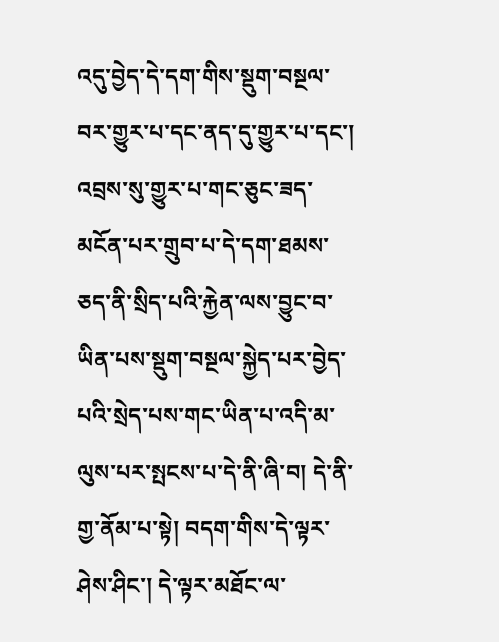འདུ་བྱེད་དེ་དག་གིས་སྡུག་བསྔལ་བར་གྱུར་པ་དང་ནད་དུ་གྱུར་པ་དང་། འབྲས་སུ་གྱུར་པ་གང་ཅུང་ཟད་མངོན་པར་གྲུབ་པ་དེ་དག་ཐམས་ཅད་ནི་སྲིད་པའི་རྐྱེན་ལས་བྱུང་བ་ཡིན་པས་སྡུག་བསྔལ་སྐྱེད་པར་བྱེད་པའི་སྲེད་པས་གང་ཡིན་པ་འདི་མ་ལུས་པར་སྤངས་པ་དེ་ནི་ཞི་བ། དེ་ནི་གྱ་ནོམ་པ་སྟེ། བདག་གིས་དེ་ལྟར་ཤེས་ཤིང་། དེ་ལྟར་མཐོང་ལ་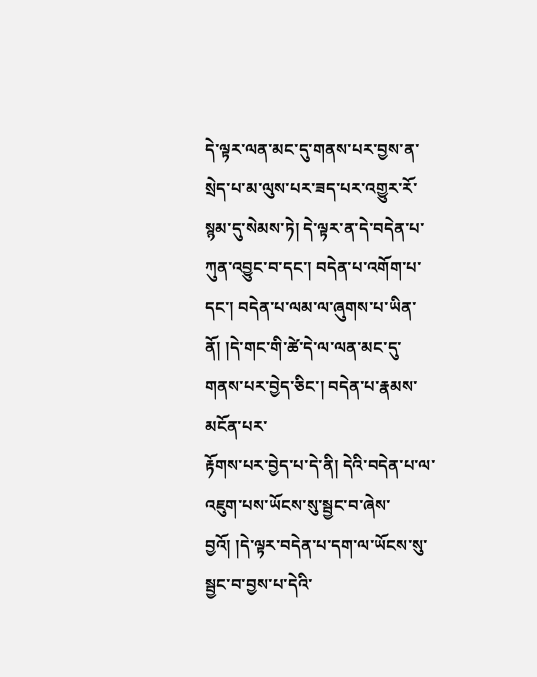དེ་ལྟར་ལན་མང་དུ་གནས་པར་བྱས་ན་སྲེད་པ་མ་ལུས་པར་ཟད་པར་འགྱུར་རོ་སྙམ་དུ་སེམས་ཏེ། དེ་ལྟར་ན་དེ་བདེན་པ་ཀུན་འབྱུང་བ་དང་། བདེན་པ་འགོག་པ་དང་། བདེན་པ་ལམ་ལ་ཞུགས་པ་ཡིན་ནོ། །དེ་གང་གི་ཚེ་དེ་ལ་ལན་མང་དུ་གནས་པར་བྱེད་ཅིང་། བདེན་པ་རྣམས་མངོན་པར་
རྟོགས་པར་བྱེད་པ་དེ་ནི། དེའི་བདེན་པ་ལ་འཇུག་པས་ཡོངས་སུ་སྦྱང་བ་ཞེས་བྱའོ། །དེ་ལྟར་བདེན་པ་དག་ལ་ཡོངས་སུ་སྦྱང་བ་བྱས་པ་དེའི་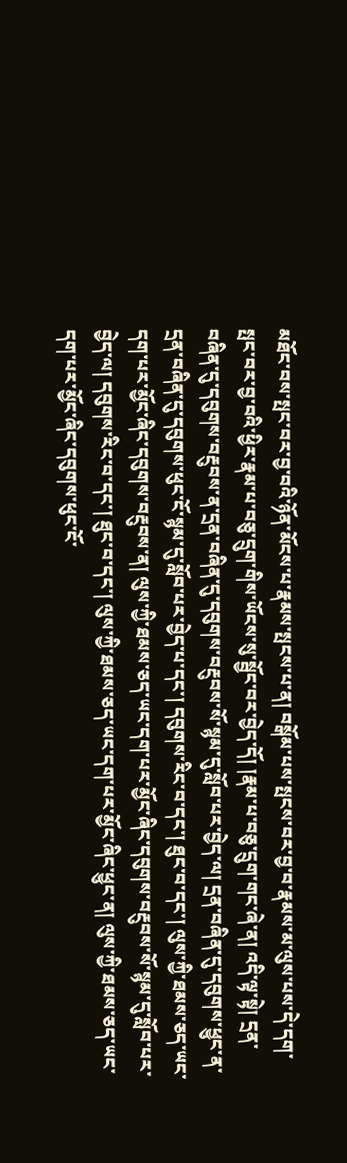མཐོང་བས་སྤང་བར་བྱ་བའི་ཉོན་མོངས་པ་རྣམས་སྤངས་པ་ན། བསྒོམ་པས་སྤངས་བར་བྱ་བ་རྣམས་མ་ལུས་པས་དེ་དག་སྤང་བར་བྱ་བའི་ཕྱིར་རྣམ་པ་བཅུ་དྲུག་གིས་ཡོངས་སུ་སྦྱོང་བར་བྱེད་དོ། །རྣམ་པ་བཅུ་དྲུག་གང་ཞེ་ན། འདི་ལྟ་སྟེ། དྲན་བཞིན་དུ་དབུགས་བརྔུབས་ན་དྲན་བཞིན་དུ་དབུགས་བརྔུབས་སོ་སྙམ་དུ་སློབ་པར་བྱེད་ལ། དྲན་བཞིན་དུ་དབུགས་ཕྱུང་ན་དྲན་བཞིན་དུ་དབུགས་ཕུང་ངོ་སྙམ་དུ་སློབ་པར་བྱེད་པ་དང་། དབུགས་རིང་བ་དང་། ཐུང་བ་དང་། ལུས་ཀྱི་ཐམས་ཅད་ཡང་དག་པར་མྱོང་ཞིང་དབུགས་བརྔུབས་ན། ལུས་ཀྱི་ཐམས་ཅད་ཡང་དག་པར་མྱོང་ཞིང་དབུགས་བརྔུབས་སོ་སྙམ་དུ་སློབ་པར་བྱེད་ལ། དབུགས་རིང་བ་དང་། ཐུང་བ་དང་། ལུས་ཀྱི་ཐམས་ཅད་ཡང་དག་པར་མྱོང་ཞིང་ཕྱུང་ན། ལུས་ཀྱི་ཐམས་ཅད་ཡང་དག་པར་མྱོང་ཞིང་དབུགས་ཕུང་ངོ་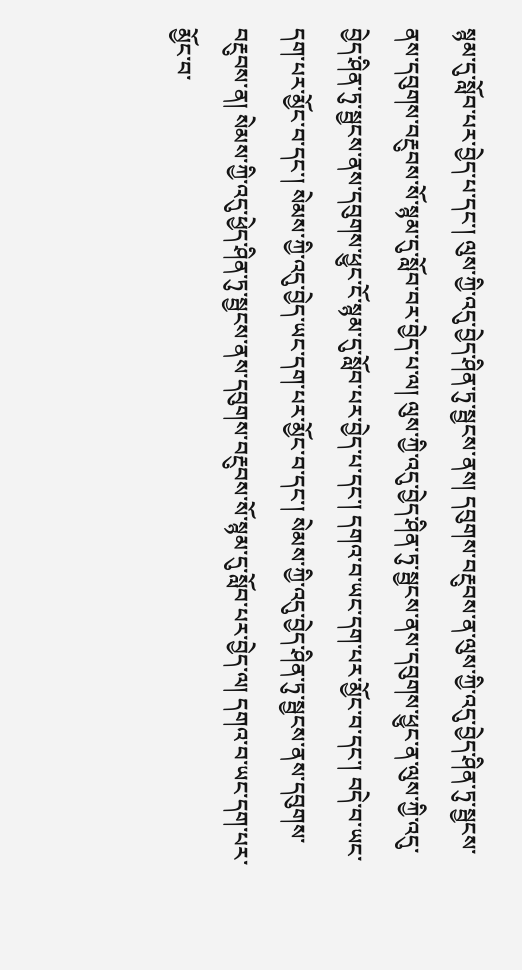སྙམ་དུ་སློབ་པར་བྱེད་པ་དང་། ལུས་ཀྱི་འདུ་བྱེད་ཤིན་ཏུ་སྦྱངས་ནས། དབུགས་བརྔུབས་ན་ལུས་ཀྱི་འདུ་བྱེད་ཤིན་ཏུ་སྦྱངས་ནས་དབུགས་བརྔུབས་སོ་སྙམ་དུ་སློབ་བར་བྱེད་པ་ལ། ལུས་ཀྱི་འདུ་བྱེད་ཤིན་ཏུ་སྦྱངས་ནས་དབུགས་ཕྱུང་ན་ལུས་ཀྱི་འདུ་བྱེད་ཤིན་ཏུ་སྦྱངས་ནས་དབུགས་ཕྱུང་ངོ་སྙམ་དུ་སློབ་པར་བྱེད་པ་དང་། དགའ་བ་ཡང་དག་པར་མྱོང་བ་དང་། བདེ་བ་ཡང་དག་པར་མྱོང་བ་དང་། སེམས་ཀྱི་འདུ་བྱེད་ཡང་དག་པར་མྱོང་བ་དང་། སེམས་ཀྱི་འདུ་བྱེད་ཤིན་ཏུ་སྦྱངས་ནས་དབུགས་བརྔུབས་ན། སེམས་ཀྱི་འདུ་ཕྱེད་ཤིན་ཏུ་སྦྱངས་ནས་དབུགས་བརྔུབས་སོ་སྙམ་དུ་སློབ་པར་བྱེད་ལ། དགའ་བ་ཡང་དག་པར་མྱོང་བ་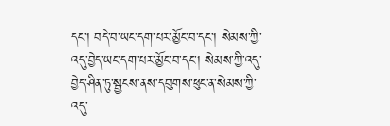དང་། བདེ་བ་ཡང་དག་པར་མྱོང་བ་དང་། སེམས་ཀྱི་འདུ་བྱེད་ཡང་དག་པར་མྱོང་བ་དང་། སེམས་ཀྱི་འདུ་བྱེད་ཤིན་ཏུ་སྦྱངས་ནས་དབུགས་ཕུང་ན་སེམས་ཀྱི་འདུ་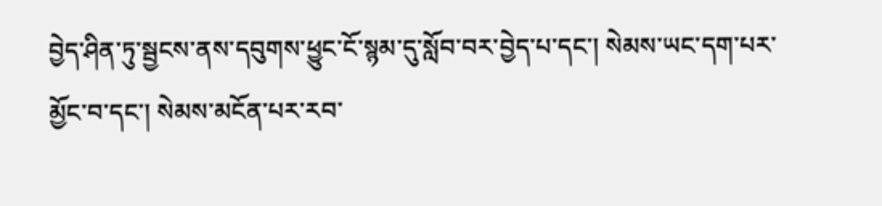བྱེད་ཤིན་ཏུ་སྦྱངས་ནས་དབུགས་ཕྱུང་ངོ་སྙམ་དུ་སློབ་བར་བྱེད་པ་དང་། སེམས་ཡང་དག་པར་མྱོང་བ་དང་། སེམས་མངོན་པར་རབ་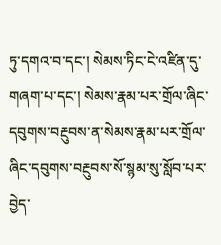ཏུ་དགའ་བ་དང་། སེམས་ཏིང་ངེ་འཛིན་དུ་གཞག་པ་དང་། སེམས་རྣམ་པར་གྲོལ་ཞིང་དབུགས་བརྔུབས་ན་སེམས་རྣམ་པར་གྲོལ་ཞིང་དབུགས་བརྔུབས་སོ་སྙམ་སུ་སློབ་པར་བྱེད་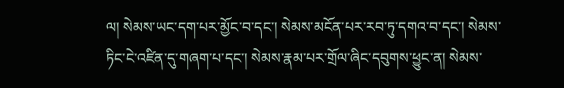ལ། སེམས་ཡང་དག་པར་མྱོང་བ་དང་། སེམས་མངོན་པར་རབ་ཏུ་དགའ་བ་དང་། སེམས་ཏིང་ངེ་འཛིན་དུ་གཞག་པ་དང་། སེམས་རྣམ་པར་གྲོལ་ཞིང་དབུགས་ཕྱུང་ན། སེམས་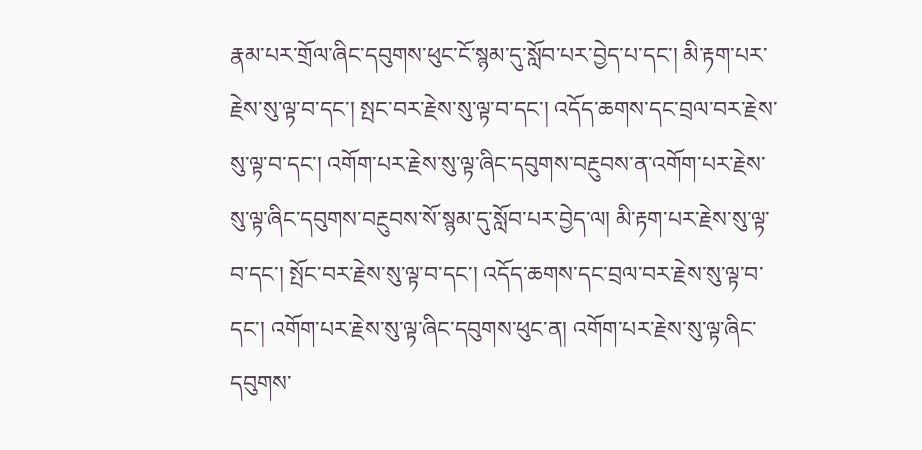རྣམ་པར་གྲོལ་ཞིང་དབུགས་ཕུང་ངོ་སྙམ་དུ་སློབ་པར་བྱེད་པ་དང་། མི་རྟག་པར་རྗེས་སུ་ལྟ་བ་དང་། སྤང་བར་རྗེས་སུ་ལྟ་བ་དང་། འདོད་ཆགས་དང་བྲལ་བར་རྗེས་སུ་ལྟ་བ་དང་། འགོག་པར་རྗེས་སུ་ལྟ་ཞིང་དབུགས་བརྔུབས་ན་འགོག་པར་རྗེས་སུ་ལྟ་ཞིང་དབུགས་བརྔུབས་སོ་སྙམ་དུ་སློབ་པར་བྱེད་ལ། མི་རྟག་པར་རྗེས་སུ་ལྟ་བ་དང་། སྤོང་བར་རྗེས་སུ་ལྟ་བ་དང་། འདོད་ཆགས་དང་བྲལ་བར་རྗེས་སུ་ལྟ་བ་དང་། འགོག་པར་རྗེས་སུ་ལྟ་ཞིང་དབུགས་ཕུང་ན། འགོག་པར་རྗེས་སུ་ལྟ་ཞིང་དབུགས་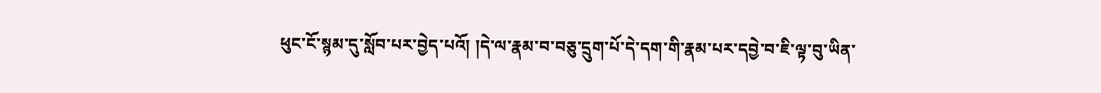ཕུང་ངོ་སྙམ་དུ་སློབ་པར་བྱེད་པའོ། །དེ་ལ་རྣམ་བ་བཅུ་དྲུག་པོ་དེ་དག་གི་རྣམ་པར་དབྱེ་བ་ཇི་ལྟ་བུ་ཡིན་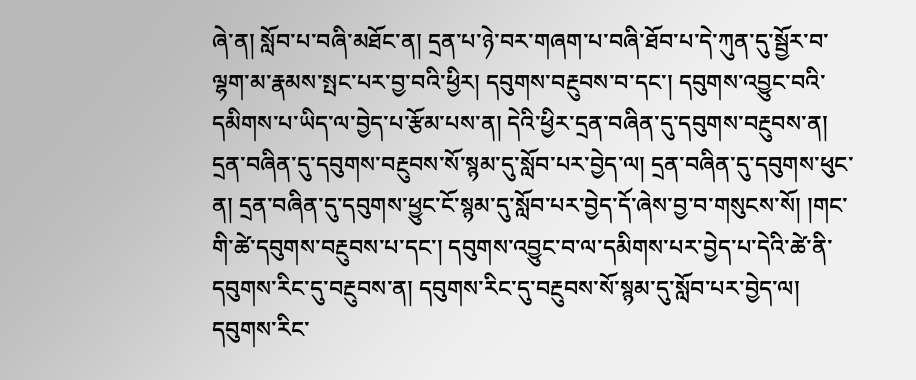ཞེ་ན། སློབ་པ་བཞི་མཐོང་ན། དྲན་པ་ཉེ་བར་གཞག་པ་བཞི་ཐོབ་པ་དེ་ཀུན་དུ་སྦྱོར་བ་ལྷག་མ་རྣམས་སྤང་པར་བྱ་བའི་ཕྱིར། དབུགས་བརྔུབས་བ་དང་། དབུགས་འབྱུང་བའི་དམིགས་པ་ཡིད་ལ་བྱེད་པ་རྩོམ་པས་ན། དེའི་ཕྱིར་དྲན་བཞིན་དུ་དབུགས་བརྔུབས་ན། དྲན་བཞིན་དུ་དབུགས་བརྔུབས་སོ་སྙམ་དུ་སློབ་པར་བྱེད་ལ། དྲན་བཞིན་དུ་དབུགས་ཕུང་ན། དྲན་བཞིན་དུ་དབུགས་ཕྱུང་ངོ་སྙམ་དུ་སློབ་པར་བྱེད་དོ་ཞེས་བྱ་བ་གསུངས་སོ། །གང་གི་ཚེ་དབུགས་བརྔུབས་པ་དང་། དབུགས་འབྱུང་བ་ལ་དམིགས་པར་བྱེད་པ་དེའི་ཚེ་ནི་དབུགས་རིང་དུ་བརྔུབས་ན། དབུགས་རིང་དུ་བརྔུབས་སོ་སྙམ་དུ་སློབ་པར་བྱེད་ལ། དབུགས་རིང་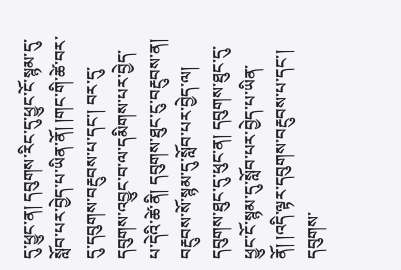དུ་ཕྱུང་ན། དབུགས་རིང་དུ་ཕྱུང་ངོ་སྙམ་དུ་སློབ་པར་བྱེད་པ་ཡིན་ནོ། །གང་གི་ཚེ་བར་དུ་དབུགས་བརྔུབས་པ་དང་། བར་དུ་དབུགས་འབྱུང་བ་ལ་དམིགས་པར་བྱེད་པ་དེའི་ཚེ་ནི། དབུགས་ཐུང་ངུ་བརྔུབས་ན། བརྔུབས་སོ་སྙམ་དུ་སློབ་པར་བྱེད་ལ། དབུགས་ཐུང་དུ་ཕུང་ན། དབུགས་ཐུང་དུ་ཕྱུང་ངོ་སྙམ་དུ་སློབ་པར་བྱེད་པ་ཡིན་ནོ། །འདི་ལྟར་དབུགས་བརྔུབས་པ་དང་། དབུགས་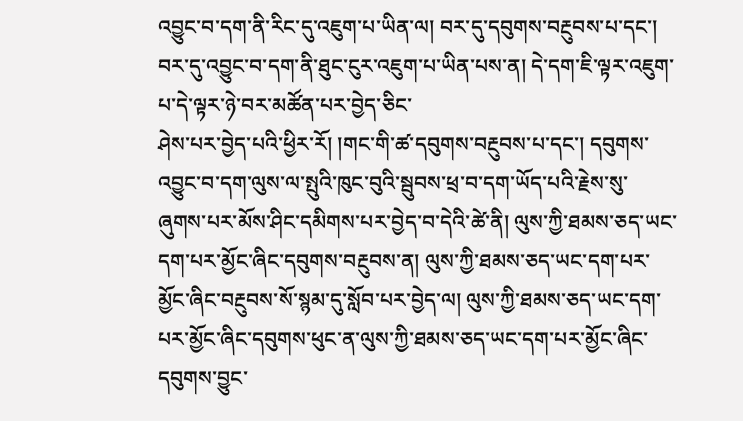འབྱུང་བ་དག་ནི་རིང་དུ་འཇུག་པ་ཡིན་ལ། བར་དུ་དབུགས་བརྔུབས་པ་དང་། བར་དུ་འབྱུང་བ་དག་ནི་ཐུང་ངུར་འཇུག་པ་ཡིན་པས་ན། དེ་དག་ཇི་ལྟར་འཇུག་པ་དེ་ལྟར་ཉེ་བར་མཚོན་པར་བྱེད་ཅིང་
ཤེས་པར་བྱེད་པའི་ཕྱིར་རོ། །གང་གི་ཚ་དབུགས་བརྔུབས་པ་དང་། དབུགས་འབྱུང་བ་དག་ལུས་ལ་སྤུའི་ཁུང་བུའི་སྦུབས་ཕྲ་བ་དག་ཡོད་པའི་རྗེས་སུ་ཞུགས་པར་མོས་ཤིང་དམིགས་པར་བྱེད་བ་དེའི་ཚེ་ནི། ལུས་ཀྱི་ཐམས་ཅད་ཡང་དག་པར་མྱོང་ཞིང་དབུགས་བརྔུབས་ན། ལུས་ཀྱི་ཐམས་ཅད་ཡང་དག་པར་མྱོང་ཞིང་བརྔུབས་སོ་སྙམ་དུ་སློབ་པར་བྱེད་ལ། ལུས་ཀྱི་ཐམས་ཅད་ཡང་དག་པར་མྱོང་ཞིང་དབུགས་ཕུང་ན་ལུས་ཀྱི་ཐམས་ཅད་ཡང་དག་པར་མྱོང་ཞིང་དབུགས་བྱུང་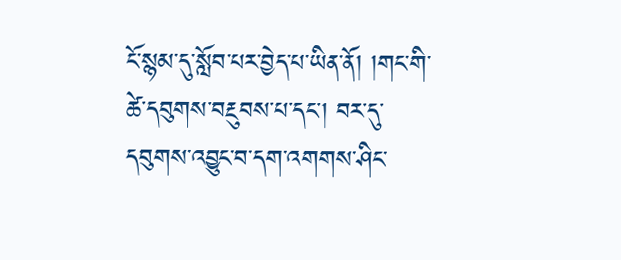ངོ་སྙམ་དུ་སློབ་པར་བྱེད་པ་ཡིན་ནོ། །གང་གི་ཚེ་དབུགས་བརྔུབས་པ་དང་། བར་དུ་དབུགས་འབྱུང་བ་དག་འགགས་ཤིང་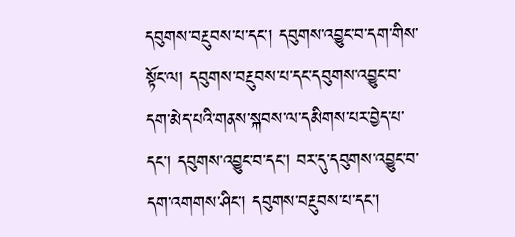དབུགས་བརྔུབས་པ་དང་། དབུགས་འབྱུང་བ་དག་གིས་སྟོང་ལ། དབུགས་བརྔུབས་པ་དང་དབུགས་འབྱུང་བ་དག་མེད་པའི་གནས་སྐབས་ལ་དམིགས་པར་བྱེད་པ་དང་། དབུགས་འབྱུང་བ་དང་། བར་དུ་དབུགས་འབྱུང་བ་དག་འགགས་ཤིང་། དབུགས་བརྔུབས་པ་དང་།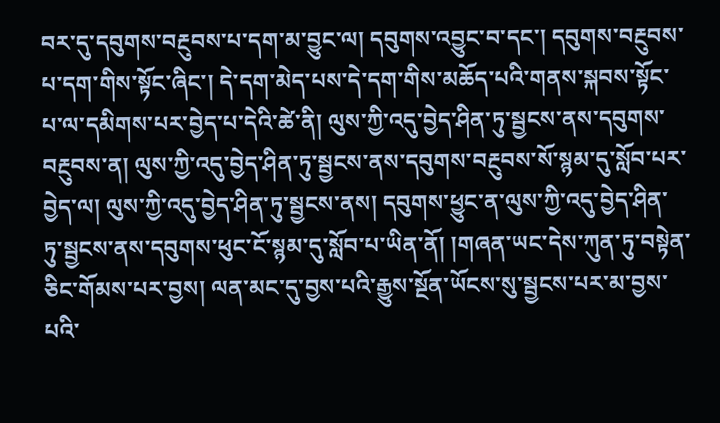བར་དུ་དབུགས་བརྔུབས་པ་དག་མ་བྱུང་ལ། དབུགས་འབྱུང་བ་དང་། དབུགས་བརྔུབས་པ་དག་གིས་སྟོང་ཞིང་། དེ་དག་མེད་པས་དེ་དག་གིས་མཆོད་པའི་གནས་སྐབས་སྟོང་པ་ལ་དམིགས་པར་བྱེད་པ་དེའི་ཚེ་ནི། ལུས་ཀྱི་འདུ་བྱེད་ཤིན་ཏུ་སྦྱངས་ནས་དབུགས་བརྔུབས་ན། ལུས་ཀྱི་འདུ་བྱེད་ཤིན་ཏུ་སྦྱངས་ནས་དབུགས་བརྔུབས་སོ་སྙམ་དུ་སློབ་པར་བྱེད་ལ། ལུས་ཀྱི་འདུ་བྱེད་ཤིན་ཏུ་སྦྱངས་ནས། དབུགས་ཕྱུང་ན་ལུས་ཀྱི་འདུ་བྱེད་ཤིན་ཏུ་སྦྱངས་ནས་དབུགས་ཕུང་ངོ་སྙམ་དུ་སློབ་པ་ཡིན་ནོ། །གཞན་ཡང་དེས་ཀུན་ཏུ་བསྟེན་ཅིང་གོམས་པར་བྱས། ལན་མང་དུ་བྱས་པའི་རྒྱུས་སྔོན་ཡོངས་སུ་སྦྱངས་པར་མ་བྱས་པའི་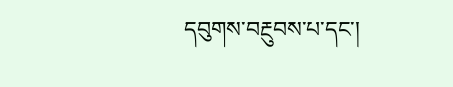དབུགས་བརྔུབས་པ་དང་།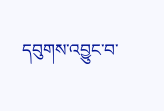དབུགས་འབྱུང་བ་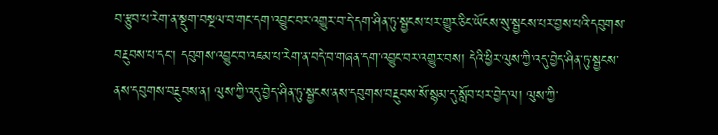བ་རྩུབ་པ་རེག་ན་སྡུག་བསྔལ་བ་གང་དག་འབྱུང་བར་འགྱུར་བ་དེ་དག་ཤིན་ཏུ་སྦྱངས་པར་གྱུར་ཅིང་ཡོངས་སུ་སྦྱངས་པར་བྱས་པའི་དབུགས་བརྔུབས་པ་དང་། དབུགས་འབྱུང་བ་འཇམ་པ་རེག་ན་བདེ་བ་གཞན་དག་འབྱུང་བར་འགྱུར་བས། དེའི་ཕྱིར་ལུས་ཀྱི་འདུ་བྱེད་ཤིན་ཏུ་སྦྱངས་ནས་དབུགས་བརྔུབས་ན། ལུས་ཀྱི་འདུ་བྱེད་ཤིན་ཏུ་སྦྱངས་ནས་དབུགས་བརྔུབས་སོ་སྙམ་དུ་སློབ་པར་བྱེད་ལ། ལུས་ཀྱི་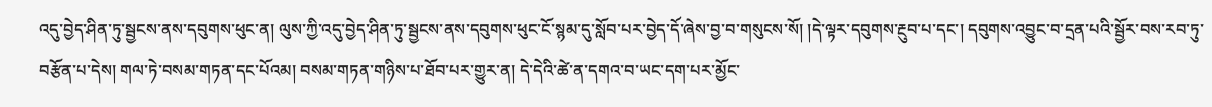འདུ་བྱེད་ཤིན་ཏུ་སྦྱངས་ནས་དབུགས་ཕུང་ན། ལུས་ཀྱི་འདུ་བྱེད་ཤིན་ཏུ་སྦྱངས་ནས་དབུགས་ཕུང་ངོ་སྙམ་དུ་སློབ་པར་བྱེད་དོ་ཞེས་བྱ་བ་གསུངས་སོ། །དེ་ལྟར་དབུགས་རྔུབ་པ་དང་། དབུགས་འབྱུང་བ་དྲན་པའི་སྦྱོར་བས་རབ་ཏུ་བརྩོན་པ་དེས། གལ་ཏེ་བསམ་གཏན་དང་པོའམ། བསམ་གཏན་གཉིས་པ་ཐོབ་པར་གྱུར་ན། དེ་དེའི་ཚེ་ན་དགའ་བ་ཡང་དག་པར་མྱོང་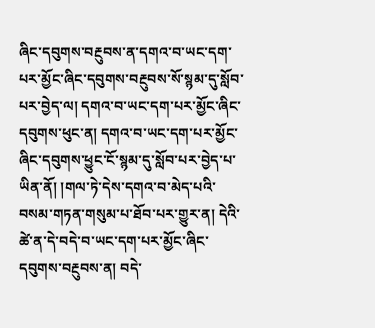ཞིང་དབུགས་བརྔུབས་ན་དགའ་བ་ཡང་དག་པར་མྱོང་ཞིང་དབུགས་བརྔུབས་སོ་སྙམ་དུ་སློབ་པར་བྱེད་ལ། དགའ་བ་ཡང་དག་པར་མྱོང་ཞིང་དབུགས་ཕུང་ན། དགའ་བ་ཡང་དག་པར་མྱོང་ཞིང་དབུགས་ཕྱུང་ངོ་སྙམ་དུ་སློབ་པར་བྱེད་པ་ཡིན་ནོ། །གལ་ཏེ་དེས་དགའ་བ་མེད་པའི་བསམ་གཏན་གསུམ་པ་ཐོབ་པར་གྱུར་ན། དེའི་ཚེ་ན་དེ་བདེ་བ་ཡང་དག་པར་མྱོང་ཞིང་དབུགས་བརྔུབས་ན། བདེ་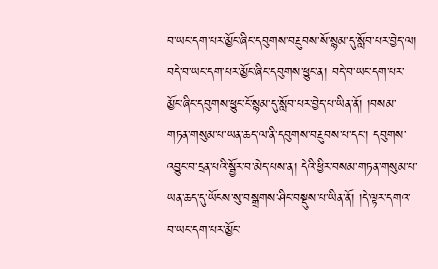བ་ཡང་དག་པར་མྱོང་ཞིང་དབུགས་བརྔུབས་སོ་སྙམ་དུ་སློབ་པར་བྱེད་ལ། བདེ་བ་ཡང་དག་པར་མྱོང་ཞིང་དབུགས་ཕྱུང་ན། བདེ་བ་ཡང་དག་པར་མྱོང་ཞིང་དབུགས་ཕྱུང་ངོ་སྙམ་དུ་སློབ་པར་བྱེད་པ་ཡིན་ནོ། །བསམ་གཏན་གསུམ་པ་ཡན་ཆད་ལ་ནི་དབུགས་བརྔུབས་པ་དང་། དབུགས་འབྱུང་བ་དྲན་པའི་སྦྱོར་བ་མེད་པས་ན། དེའི་ཕྱིར་བསམ་གཏན་གསུམ་པ་ཡན་ཆད་དུ་ཡོངས་སུ་བསྒྲགས་ཤིང་བསྡུས་པ་ཡིན་ནོ། །དེ་ལྟར་དགའ་བ་ཡང་དག་པར་མྱོང་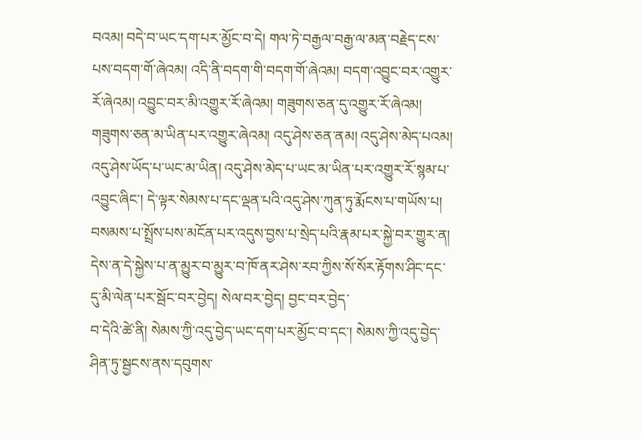བའམ། བདེ་བ་ཡང་དག་པར་མྱོང་བ་དེ། གལ་ཏེ་བརྒྱལ་བརྒྱ་ལ་མན་བརྗེད་ངས་པས་བདག་གོ་ཞེའམ། འདི་ནི་བདག་གི་བདག་གོ་ཞེའམ། བདག་འབྱུང་བར་འགྱུར་རོ་ཞེའམ། འབྱུང་བར་མི་འགྱུར་རོ་ཞེའམ། གཟུགས་ཅན་དུ་འགྱུར་རོ་ཞེའམ། གཟུགས་ཅན་མ་ཡིན་པར་འགྱུར་ཞེའམ། འདུ་ཤེས་ཅན་ནམ། འདུ་ཤེས་མེད་པའམ། འདུ་ཤེས་ཡོད་པ་ཡང་མ་ཡིན། འདུ་ཤེས་མེད་པ་ཡང་མ་ཡིན་པར་འགྱུར་རོ་སྙམ་པ་འབྱུང་ཞིང་། དེ་ལྟར་སེམས་པ་དང་ལྡན་པའི་འདུ་ཤེས་ཀུན་ཏུ་རྨོངས་པ་གཡོས་པ། བསམས་པ་སྤྲོས་པས་མངོན་པར་འདུས་བྱས་པ་སྲེད་པའི་རྣམ་པར་སྐྱེ་བར་གྱུར་ན། དེས་ན་དེ་སྐྱེས་པ་ན་མྱུར་བ་མྱུར་བ་ཁོ་ནར་ཤེས་རབ་ཀྱིས་སོ་སོར་རྟོགས་ཤིང་དང་དུ་མི་ལེན་པར་སྦོང་བར་བྱེད། སེལ་བར་བྱེད། བྱང་བར་བྱེད་
བ་དེའི་ཚེ་ནི། སེམས་ཀྱི་འདུ་བྱེད་ཡང་དག་པར་མྱོང་བ་དང་། སེམས་ཀྱི་འདུ་བྱེད་ཤིན་ཏུ་སྦྱངས་ནས་དབུགས་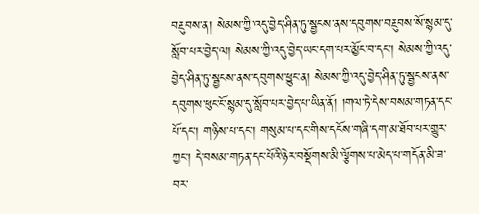བརྔུབས་ན། སེམས་ཀྱི་འདུ་བྱེད་ཤིན་ཏུ་སྦྱངས་ནས་དབུགས་བརྔུབས་སོ་སྙམ་དུ་སློབ་པར་བྱེད་ལ། སེམས་ཀྱི་འདུ་བྱེད་ཡང་དག་པར་མྱོང་བ་དང་། སེམས་ཀྱི་འདུ་བྱེད་ཤིན་ཏུ་སྦྱངས་ནས་དབུགས་ཕྱུང་ན། སེམས་ཀྱི་འདུ་བྱེད་ཤིན་ཏུ་སྦྱངས་ནས་དབུགས་ཕུང་ངོ་སྙམ་དུ་སློབ་པར་བྱེད་པ་ཡིན་ནོ། །གལ་ཏེ་དེས་བསམ་གཏན་དང་པོ་དང་། གཉིས་པ་དང་། གསུམ་པ་དང་གིས་དངོས་གཞི་དག་མ་ཐོབ་པར་གྱུར་ཀྱང་། དེ་བསམ་གཏན་དང་པོའི་ཉེར་བསྡོགས་མི་ལྕོགས་པ་མེད་པ་གདོན་མི་ཟ་བར་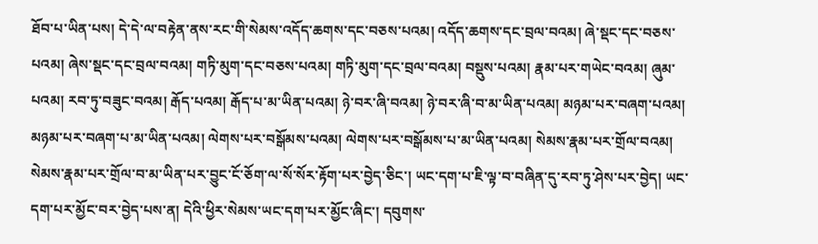ཐོབ་པ་ཡིན་པས། དེ་དེ་ལ་བརྟེན་ནས་རང་གི་སེམས་འདོད་ཆགས་དང་བཅས་པའམ། འདོད་ཆགས་དང་བྲལ་བའམ། ཞེ་སྡང་དང་བཅས་པའམ། ཞེས་སྡང་དང་བྲལ་བའམ། གཏི་མུག་དང་བཅས་པའམ། གཏི་མུག་དང་བྲལ་བའམ། བསྡུས་པའམ། རྣམ་པར་གཡེང་བའམ། ཞུམ་པའམ། རབ་ཏུ་བཟུང་བའམ། རྒོད་པའམ། རྒོད་པ་མ་ཡིན་པའམ། ཉེ་བར་ཞི་བའམ། ཉེ་བར་ཞི་བ་མ་ཡིན་པའམ། མཉམ་པར་བཞག་པའམ། མཉམ་པར་བཞག་པ་མ་ཡིན་པའམ། ལེགས་པར་བསྒོམས་པའམ། ལེགས་པར་བསྒོམས་པ་མ་ཡིན་པའམ། སེམས་རྣམ་པར་གྲོལ་བའམ། སེམས་རྣམ་པར་གྲོལ་བ་མ་ཡིན་པར་བྱུང་ངོ་ཅོག་ལ་སོ་སོར་རྟོག་པར་བྱེད་ཅིང་། ཡང་དག་པ་ཇི་ལྟ་བ་བཞིན་དུ་རབ་ཏུ་ཤེས་པར་བྱེད། ཡང་དག་པར་མྱོང་བར་བྱེད་པས་ན། དེའི་ཕྱིར་སེམས་ཡང་དག་པར་མྱོང་ཞིང་། དབུགས་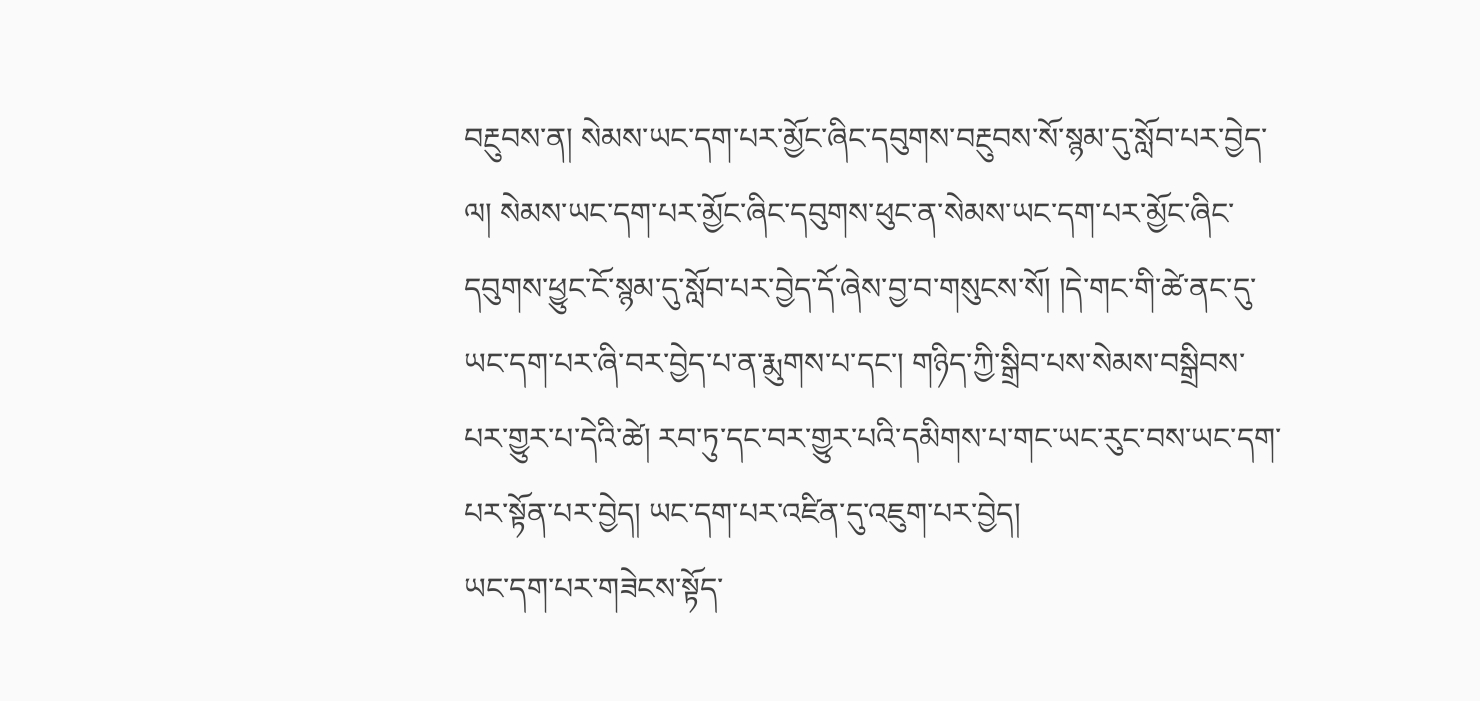བརྔུབས་ན། སེམས་ཡང་དག་པར་མྱོང་ཞིང་དབུགས་བརྔུབས་སོ་སྙམ་དུ་སློབ་པར་བྱེད་ལ། སེམས་ཡང་དག་པར་མྱོང་ཞིང་དབུགས་ཕུང་ན་སེམས་ཡང་དག་པར་མྱོང་ཞིང་དབུགས་ཕྱུང་ངོ་སྙམ་དུ་སློབ་པར་བྱེད་དོ་ཞེས་བྱ་བ་གསུངས་སོ། །དེ་གང་གི་ཚེ་ནང་དུ་ཡང་དག་པར་ཞི་བར་བྱེད་པ་ན་རྨུགས་པ་དང་། གཉིད་ཀྱི་སྒྲིབ་པས་སེམས་བསྒྲིབས་པར་གྱུར་པ་དེའི་ཚེ། རབ་ཏུ་དང་བར་གྱུར་པའི་དམིགས་པ་གང་ཡང་རུང་བས་ཡང་དག་པར་སྟོན་པར་བྱེད། ཡང་དག་པར་འཛིན་དུ་འཇུག་པར་བྱེད།
ཡང་དག་པར་གཟེངས་སྟོད་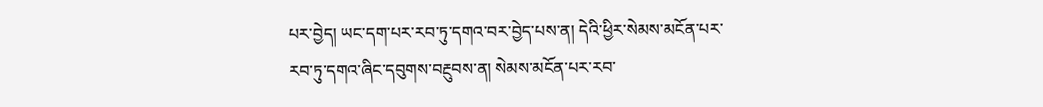པར་བྱེད། ཡང་དག་པར་རབ་ཏུ་དགའ་བར་བྱེད་པས་ན། དེའི་ཕྱིར་སེམས་མངོན་པར་རབ་ཏུ་དགའ་ཞིང་དབུགས་བརྔུབས་ན། སེམས་མངོན་པར་རབ་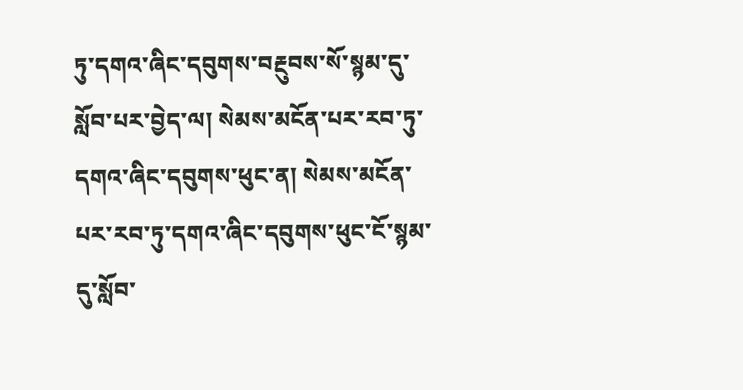ཏུ་དགའ་ཞིང་དབུགས་བརྔུབས་སོ་སྙམ་དུ་སློབ་པར་བྱེད་ལ། སེམས་མངོན་པར་རབ་ཏུ་དགའ་ཞིང་དབུགས་ཕུང་ན། སེམས་མངོན་པར་རབ་ཏུ་དགའ་ཞིང་དབུགས་ཕུང་ངོ་སྙམ་དུ་སློབ་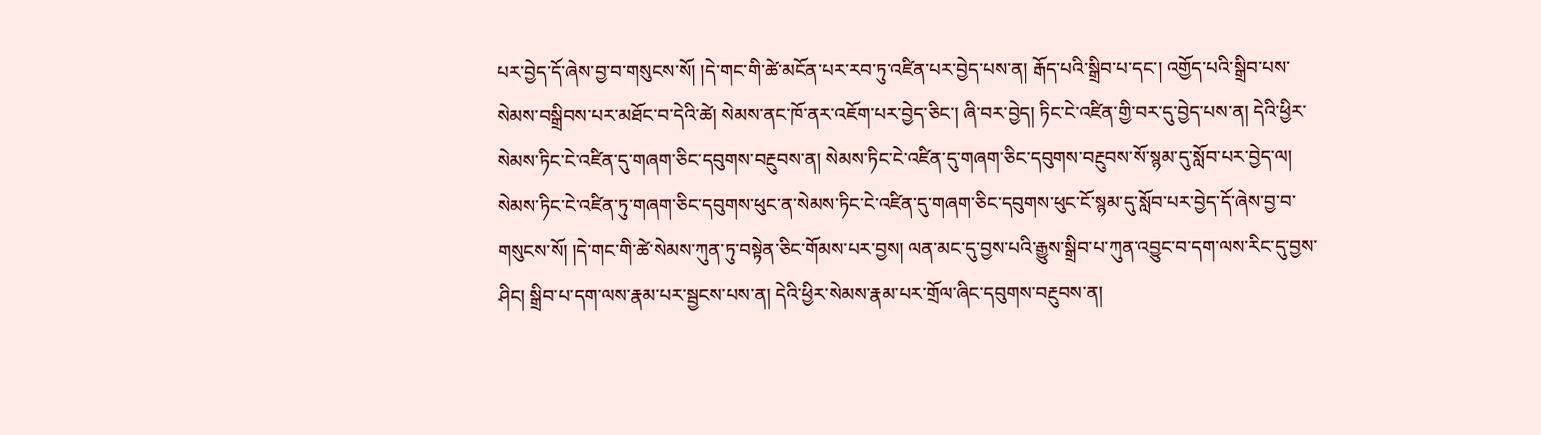པར་བྱེད་དོ་ཞེས་བྱ་བ་གསུངས་སོ། །དེ་གང་གི་ཚེ་མངོན་པར་རབ་ཏུ་འཛིན་པར་བྱེད་པས་ན། རྒོད་པའི་སྒྲིབ་པ་དང་། འགྱོད་པའི་སྒྲིབ་པས་སེམས་བསྒྲིབས་པར་མཐོང་བ་དེའི་ཚེ། སེམས་ནང་ཁོ་ནར་འཇོག་པར་བྱེད་ཅིང་། ཞི་བར་བྱེད། ཏིང་ངེ་འཛིན་གྱི་བར་དུ་བྱེད་པས་ན། དེའི་ཕྱིར་སེམས་ཏིང་ངེ་འཛིན་དུ་གཞག་ཅིང་དབུགས་བརྔུབས་ན། སེམས་ཏིང་ངེ་འཛིན་དུ་གཞག་ཅིང་དབུགས་བརྔུབས་སོ་སྙམ་དུ་སློབ་པར་བྱེད་ལ། སེམས་ཏིང་ངེ་འཛིན་ཏུ་གཞག་ཅིང་དབུགས་ཕུང་ན་སེམས་ཏིང་ངེ་འཛིན་དུ་གཞག་ཅིང་དབུགས་ཕུང་ངོ་སྙམ་དུ་སློབ་པར་བྱེད་དོ་ཞེས་བྱ་བ་གསུངས་སོ། །དེ་གང་གི་ཚེ་སེམས་ཀུན་ཏུ་བསྟེན་ཅིང་གོམས་པར་བྱས། ལན་མང་དུ་བྱས་པའི་རྒྱུས་སྒྲིབ་པ་ཀུན་འབྱུང་བ་དག་ལས་རིང་དུ་བྱས་ཤིང། སྒྲིབ་པ་དག་ལས་རྣམ་པར་སྦྱངས་པས་ན། དེའི་ཕྱིར་སེམས་རྣམ་པར་གྲོལ་ཞིང་དབུགས་བརྔུབས་ན།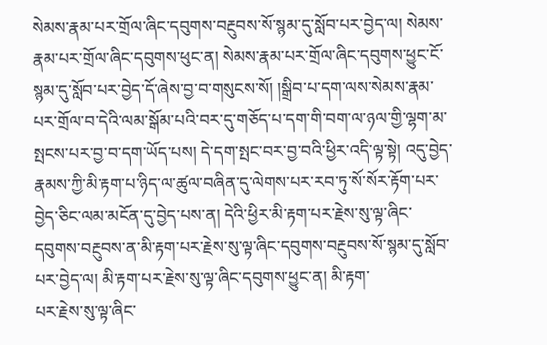སེམས་རྣམ་པར་གྲོལ་ཞིང་དབུགས་བརྔུབས་སོ་སྙམ་དུ་སློབ་པར་བྱེད་ལ། སེམས་རྣམ་པར་གྲོལ་ཞིང་དབུགས་ཕུང་ན། སེམས་རྣམ་པར་གྲོལ་ཞིང་དབུགས་ཕྱུང་ངོ་སྙམ་དུ་སློབ་པར་བྱེད་དོ་ཞེས་བྱ་བ་གསུངས་སོ། །སྒྲིབ་པ་དག་ལས་སེམས་རྣམ་པར་གྲོལ་བ་དེའི་ལམ་སྒོམ་པའི་བར་དུ་གཅོད་པ་དག་གི་བག་ལ་ཉལ་གྱི་ལྷག་མ་སྤངས་པར་བྱ་བ་དག་ཡོད་པས། དེ་དག་སྤང་བར་བྱ་བའི་ཕྱིར་འདི་ལྟ་སྟེ། འདུ་བྱེད་རྣམས་ཀྱི་མི་རྟག་པ་ཉིད་ལ་ཚུལ་བཞིན་དུ་ལེགས་པར་རབ་ཏུ་སོ་སོར་རྟོག་པར་བྱེད་ཅིང་ལམ་མངོན་དུ་བྱེད་པས་ན། དེའི་ཕྱིར་མི་རྟག་པར་རྗེས་སུ་ལྟ་ཞིང་དབུགས་བརྔུབས་ན་མི་རྟག་པར་རྗེས་སུ་ལྟ་ཞིང་དབུགས་བརྔུབས་སོ་སྙམ་དུ་སློབ་པར་བྱེད་ལ། མི་རྟག་པར་རྗེས་སུ་ལྟ་ཞིང་དབུགས་ཕྱུང་ན། མི་རྟག་
པར་རྗེས་སུ་ལྟ་ཞིང་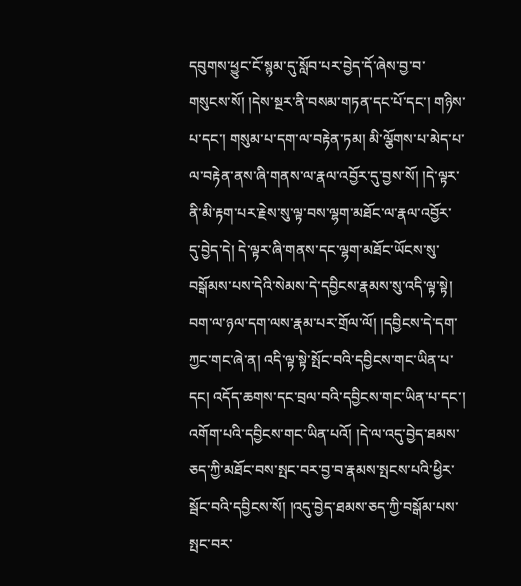དབུགས་ཕྱུང་ངོ་སྙམ་དུ་སློབ་པར་བྱེད་དོ་ཞེས་བྱ་བ་གསུངས་སོ། །དེས་སྔར་ནི་བསམ་གཏན་དང་པོ་དང་། གཉིས་པ་དང་། གསུམ་པ་དག་ལ་བརྟེན་ཏམ། མི་ལྕོགས་པ་མེད་པ་ལ་བརྟེན་ནས་ཞི་གནས་ལ་རྣལ་འབྱོར་དུ་བྱས་སོ། །དེ་ལྟར་ནི་མི་རྟག་པར་རྗེས་སུ་ལྟ་བས་ལྷག་མཐོང་ལ་རྣལ་འབྱོར་དུ་བྱེད་དེ། དེ་ལྟར་ཞི་གནས་དང་ལྷག་མཐོང་ཡོངས་སུ་བསྒོམས་པས་དེའི་སེམས་དེ་དབྱིངས་རྣམས་སུ་འདི་ལྟ་སྟེ། བག་ལ་ཉལ་དག་ལས་རྣམ་པར་གྲོལ་ལོ། །དབྱིངས་དེ་དག་ཀྱང་གང་ཞེ་ན། འདི་ལྟ་སྟེ་སྤོང་བའི་དབྱིངས་གང་ཡིན་པ་དང། འདོད་ཆགས་དང་བྲལ་བའི་དབྱིངས་གང་ཡིན་པ་དང་། འགོག་པའི་དབྱིངས་གང་ཡིན་པའོ། །དེ་ལ་འདུ་བྱེད་ཐམས་ཅད་ཀྱི་མཐོང་བས་སྤང་བར་བྱ་བ་རྣམས་སྤངས་པའི་ཕྱིར་སྦོང་བའི་དབྱིངས་སོ། །འདུ་བྱེད་ཐམས་ཅད་ཀྱི་བསྒོམ་པས་སྤང་བར་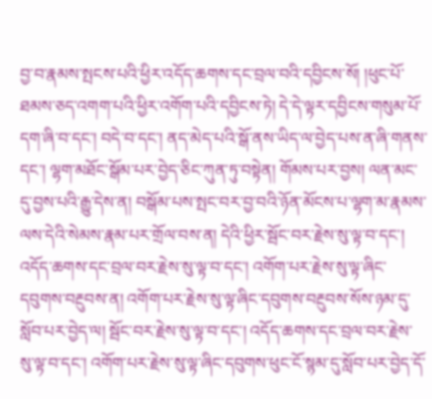བྱ་བ་རྣམས་སྤངས་པའི་ཕྱིར་འདོད་ཆགས་དང་བྲལ་བའི་དབྱིངས་སོ། །ཕུང་པོ་ཐམས་ཅད་འགག་པའི་ཕྱིར་འགོག་པའི་དབྱིངས་ཏེ། དེ་དེ་ལྟར་དབྱིངས་གསུམ་པོ་དག་ཞི་བ་དང་། བདེ་བ་དང་། ནད་མེད་པའི་སྒོ་ནས་ཡིད་ལ་བྱེད་པས་ན་ཞི་གནས་དང་། ལྷག་མཐོང་སྒོམ་པར་བྱེད་ཅིང་ཀུན་ཏུ་བསྟེན། གོམས་པར་བྱས། ལན་མང་དུ་བྱས་པའི་རྒྱུ་དེས་ན། བསྒོམ་པས་སྤང་བར་བྱ་བའི་ཉོན་མོངས་པ་ལྷག་མ་རྣམས་ལས་དེའི་སེམས་རྣམ་པར་གྲོལ་བས་ན། དེའི་ཕྱིར་སྦོང་བར་རྗེས་སུ་ལྟ་བ་དང་། འདོད་ཆགས་དང་བྲལ་བར་རྗེས་སུ་ལྟ་བ་དང་། འགོག་པར་རྗེས་སུ་ལྟ་ཞིང་དབུགས་བརྔུབས་ན། འགོག་པར་རྗེས་སུ་ལྟ་ཞིང་དབུགས་བརྔུབས་སོས་ཉམ་དུ་སློབ་པར་བྱེད་ལ། སྦོང་བར་རྗེས་སུ་ལྟ་བ་དང་། འདོད་ཆགས་དང་བྲལ་བར་རྗེས་སུ་ལྟ་བ་དང་། འགོག་པར་རྗེས་སུ་ལྟ་ཞིང་དབུགས་ཕུང་ངོ་སྙམ་དུ་སློབ་པར་བྱེད་དོ་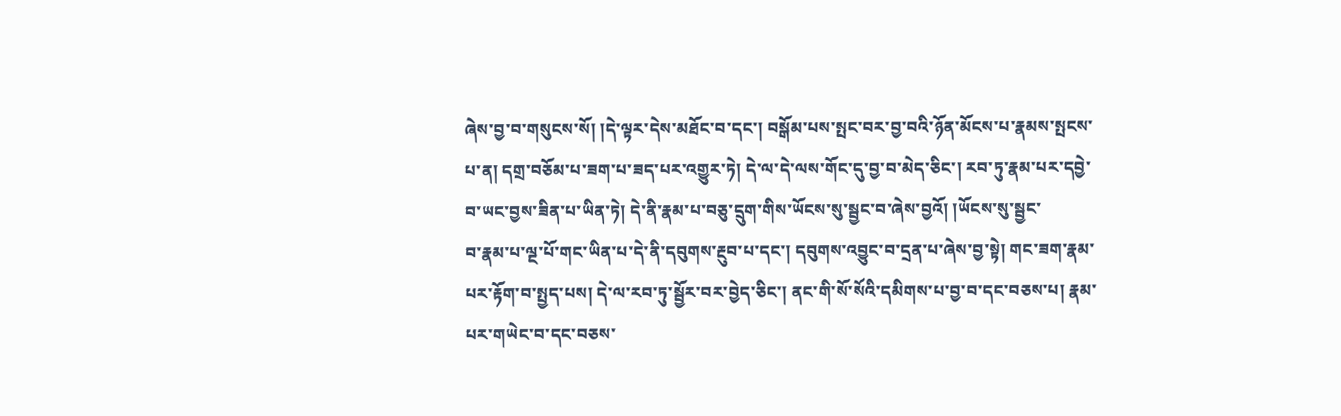ཞེས་བྱ་བ་གསུངས་སོ། །དེ་ལྟར་དེས་མཐོང་བ་དང་། བསྒོམ་པས་སྤང་བར་བྱ་བའི་ཉོན་མོངས་པ་རྣམས་སྤངས་པ་ན། དགྲ་བཅོམ་པ་ཟག་པ་ཟད་པར་འགྱུར་ཏེ། དེ་ལ་དེ་ལས་གོང་དུ་བྱ་བ་མེད་ཅིང་། རབ་ཏུ་རྣམ་པར་དབྱེ་བ་ཡང་བྱས་ཟིན་པ་ཡིན་ཏེ། དེ་ནི་རྣམ་པ་བཅུ་དྲུག་གིས་ཡོངས་སུ་སྦྱང་བ་ཞེས་བྱའོ། །ཡོངས་སུ་སྦྱང་
བ་རྣམ་པ་ལྔ་པོ་གང་ཡིན་པ་དེ་ནི་དབུགས་རྔུབ་པ་དང་། དབུགས་འབྱུང་བ་དྲན་པ་ཞེས་བྱ་སྟེ། གང་ཟག་རྣམ་པར་རྟོག་བ་སྤྱད་པས། དེ་ལ་རབ་ཏུ་སྦྱོར་བར་བྱེད་ཅིང་། ནང་གི་སོ་སོའི་དམིགས་པ་བྱ་བ་དང་བཅས་པ། རྣམ་པར་གཡེང་བ་དང་བཅས་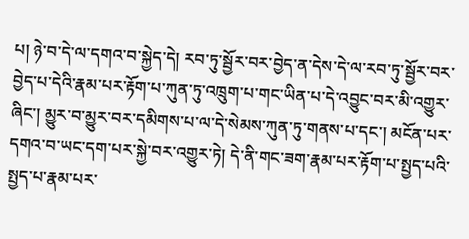པ། ཉེ་བ་དེ་ལ་དགའ་བ་སྐྱེད་དེ། རབ་ཏུ་སྦྱོར་བར་བྱེད་ན་དེས་དེ་ལ་རབ་ཏུ་སྦྱོར་བར་བྱེད་པ་དེའི་རྣམ་པར་རྟོག་པ་ཀུན་ཏུ་འཁྲུག་པ་གང་ཡིན་པ་དེ་འབྱུང་བར་མི་འགྱུར་ཞིང་། མྱུར་བ་མྱུར་བར་དམིགས་པ་ལ་དེ་སེམས་ཀུན་ཏུ་གནས་པ་དང་། མངོན་པར་དགའ་བ་ཡང་དག་པར་སྐྱེ་བར་འགྱུར་ཏེ། དེ་ནི་གང་ཟག་རྣམ་པར་རྟོག་པ་སྤྱད་པའི་སྤྱད་པ་རྣམ་པར་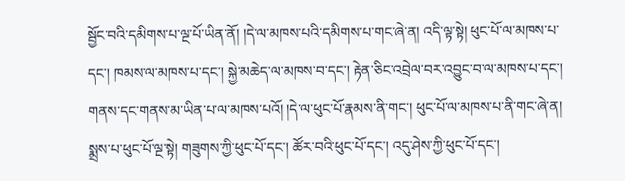སྦྱོང་བའི་དམིགས་པ་ལྔ་པོ་ཡིན་ནོ། །དེ་ལ་མཁས་པའི་དམིགས་པ་གང་ཞེ་ན། འདི་ལྟ་སྟེ། ཕུང་པོ་ལ་མཁས་པ་དང་། ཁམས་ལ་མཁས་པ་དང་། སྐྱེ་མཆེད་ལ་མཁས་བ་དང་། རྟེན་ཅིང་འབྲེལ་བར་འབྱུང་བ་ལ་མཁས་པ་དང་། གནས་དང་གནས་མ་ཡིན་པ་ལ་མཁས་པའོ། །དེ་ལ་ཕུང་པོ་རྣམས་ནི་གང་། ཕུང་པོ་ལ་མཁས་པ་ནི་གང་ཞེ་ན། སྨྲས་པ་ཕུང་པོ་ལྔ་སྟེ། གཟུགས་ཀྱི་ཕུང་པོ་དང་། ཚོར་བའི་ཕུང་པོ་དང་། འདུ་ཤེས་ཀྱི་ཕུང་པོ་དང་།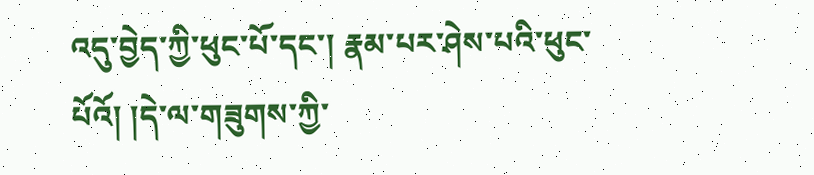འདུ་བྱེད་ཀྱི་ཕུང་པོ་དང་། རྣམ་པར་ཤེས་པའི་ཕུང་པོའོ། །དེ་ལ་གཟུགས་ཀྱི་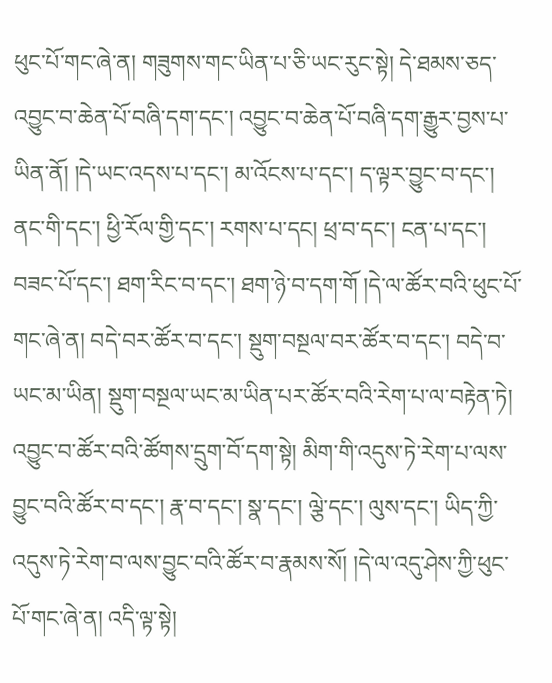ཕུང་པོ་གང་ཞེ་ན། གཟུགས་གང་ཡིན་པ་ཅི་ཡང་རུང་སྟེ། དེ་ཐམས་ཅད་འབྱུང་བ་ཆེན་པོ་བཞི་དག་དང་། འབྱུང་བ་ཆེན་པོ་བཞི་དག་རྒྱུར་བྱས་པ་ཡིན་ནོ། །དེ་ཡང་འདས་པ་དང་། མ་འོངས་པ་དང་། ད་ལྟར་བྱུང་བ་དང་། ནང་གི་དང་། ཕྱི་རོལ་གྱི་དང་། རགས་པ་དང། ཕྲ་བ་དང་། ངན་པ་དང་། བཟང་པོ་དང་། ཐག་རིང་བ་དང་། ཐག་ཉེ་བ་དག་གོ །དེ་ལ་ཚོར་བའི་ཕུང་པོ་གང་ཞེ་ན། བདེ་བར་ཚོར་བ་དང་། སྡུག་བསྔལ་བར་ཚོར་བ་དང་། བདེ་བ་ཡང་མ་ཡིན། སྡུག་བསྔལ་ཡང་མ་ཡིན་པར་ཚོར་བའི་རེག་པ་ལ་བརྟེན་ཏེ། འབྱུང་བ་ཚོར་བའི་ཚོགས་དྲུག་བོ་དག་སྟེ། མིག་གི་འདུས་ཏེ་རེག་པ་ལས་བྱུང་བའི་ཚོར་བ་དང་། རྣ་བ་དང་། སྣ་དང་། ལྕེ་དང་། ལུས་དང་། ཡིད་ཀྱི་འདུས་ཏེ་རེག་བ་ལས་བྱུང་བའི་ཚོར་བ་རྣམས་སོ། །དེ་ལ་འདུ་ཤེས་ཀྱི་ཕུང་པོ་གང་ཞེ་ན། འདི་ལྟ་སྟེ།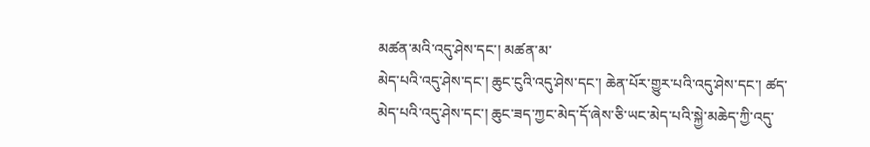མཚན་མའི་འདུ་ཤེས་དང་། མཚན་མ་
མེད་པའི་འདུ་ཤེས་དང་། ཆུང་ངུའི་འདུ་ཤེས་དང་། ཆེན་པོར་གྱུར་པའི་འདུ་ཤེས་དང་། ཚད་མེད་པའི་འདུ་ཤེས་དང་། ཆུང་ཟད་ཀྱང་མེད་དོ་ཞེས་ཅི་ཡང་མེད་པའི་སྐྱེ་མཆེད་ཀྱི་འདུ་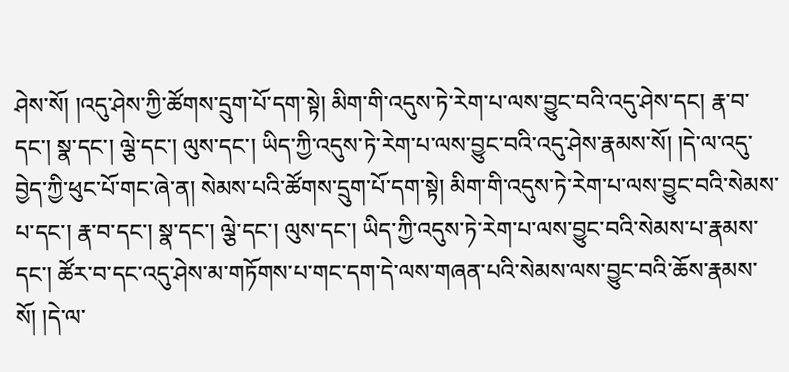ཤེས་སོ། །འདུ་ཤེས་ཀྱི་ཚོགས་དྲུག་པོ་དག་སྟེ། མིག་གི་འདུས་ཏེ་རེག་པ་ལས་བྱུང་བའི་འདུ་ཤེས་དང། རྣ་བ་དང་། སྣ་དང་། ལྕེ་དང་། ལུས་དང་། ཡིད་ཀྱི་འདུས་ཏེ་རེག་པ་ལས་བྱུང་བའི་འདུ་ཤེས་རྣམས་སོ། །དེ་ལ་འདུ་བྱེད་ཀྱི་ཕུང་པོ་གང་ཞེ་ན། སེམས་པའི་ཚོགས་དྲུག་པོ་དག་སྟེ། མིག་གི་འདུས་ཏེ་རེག་པ་ལས་བྱུང་བའི་སེམས་པ་དང་། རྣ་བ་དང་། སྣ་དང་། ལྕེ་དང་། ལུས་དང་། ཡིད་ཀྱི་འདུས་ཏེ་རེག་པ་ལས་བྱུང་བའི་སེམས་པ་རྣམས་དང་། ཚོར་བ་དང་འདུ་ཤེས་མ་གཏོགས་པ་གང་དག་དེ་ལས་གཞན་པའི་སེམས་ལས་བྱུང་བའི་ཆོས་རྣམས་སོ། །དེ་ལ་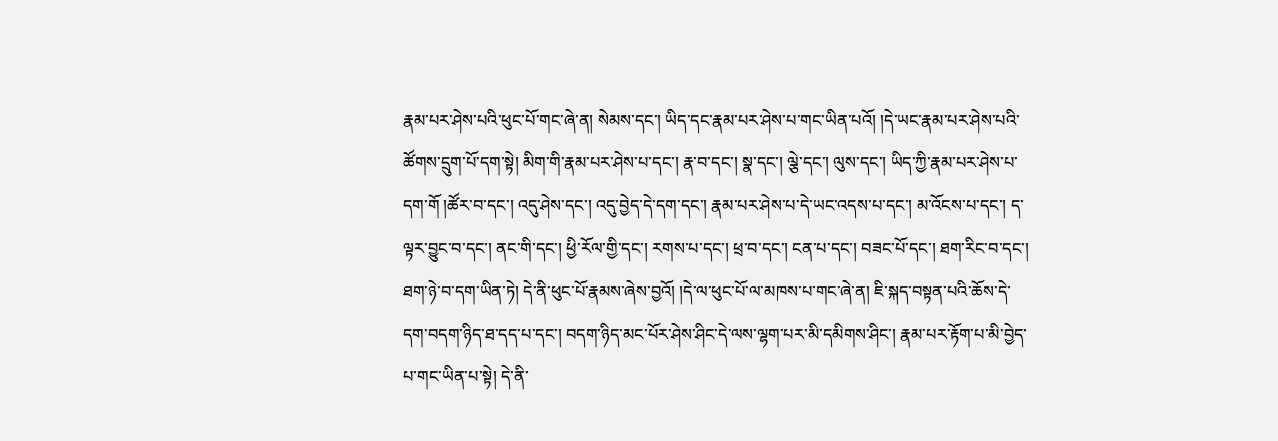རྣམ་པར་ཤེས་པའི་ཕུང་པོ་གང་ཞེ་ན། སེམས་དང་། ཡིད་དང་རྣམ་པར་ཤེས་པ་གང་ཡིན་པའོ། །དེ་ཡང་རྣམ་པར་ཤེས་པའི་ཚོགས་དྲུག་པོ་དག་སྟེ། མིག་གི་རྣམ་པར་ཤེས་པ་དང་། རྣ་བ་དང་། སྣ་དང་། ལྕེ་དང་། ལུས་དང་། ཡིད་ཀྱི་རྣམ་པར་ཤེས་པ་དག་གོ །ཚོར་བ་དང་། འདུ་ཤེས་དང་། འདུ་བྱེད་དེ་དག་དང་། རྣམ་པར་ཤེས་པ་དེ་ཡང་འདས་པ་དང་། མ་འོངས་པ་དང་། ད་ལྟར་བྱུང་བ་དང་། ནང་གི་དང་། ཕྱི་རོལ་གྱི་དང་། རགས་པ་དང་། ཕྲ་བ་དང་། ངན་པ་དང་། བཟང་པོ་དང་། ཐག་རིང་བ་དང་། ཐག་ཉེ་བ་དག་ཡིན་ཏེ། དེ་ནི་ཕུང་པོ་རྣམས་ཞེས་བྱའོ། །དེ་ལ་ཕུང་པོ་ལ་མཁས་པ་གང་ཞེ་ན། ཇི་སྐད་བསྟན་པའི་ཆོས་དེ་དག་བདག་ཉིད་ཐ་དད་པ་དང་། བདག་ཉིད་མང་པོར་ཤེས་ཤིང་དེ་ལས་ལྷག་པར་མི་དམིགས་ཤིང་། རྣམ་པར་རྟོག་པ་མི་བྱེད་པ་གང་ཡིན་པ་སྟེ། དེ་ནི་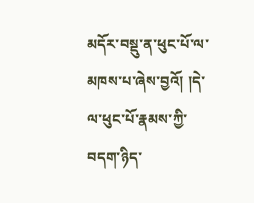མདོར་བསྡུ་ན་ཕུང་པོ་ལ་མཁས་པ་ཞེས་བྱའོ། །དེ་ལ་ཕུང་པོ་རྣམས་ཀྱི་བདག་ཉིད་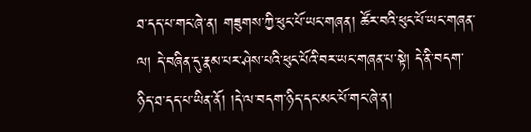ཐ་དད་པ་གང་ཞེ་ན། གཟུགས་ཀྱི་ཕུང་པོ་ཡང་གཞན། ཚོར་བའི་ཕུང་པོ་ཡང་གཞན་ལ། དེ་བཞིན་དུ་རྣམ་པར་ཤེས་པའི་ཕུང་པོའི་བར་ཡང་གཞན་པ་སྟེ། དེ་ནི་བདག་ཉིད་ཐ་དད་པ་ཡིན་ནོ། །དེ་ལ་བདག་ཉིད་དང་མང་པོ་གང་ཞེ་ན།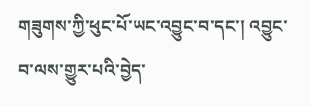གཟུགས་ཀྱི་ཕུང་པོ་ཡང་འབྱུང་བ་དང་། འབྱུང་བ་ལས་གྱུར་པའི་བྱེད་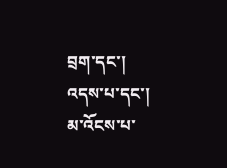བྲག་དང་། འདས་པ་དང་། མ་འོངས་པ་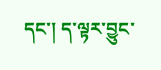དང་། ད་ལྟར་བྱུང་